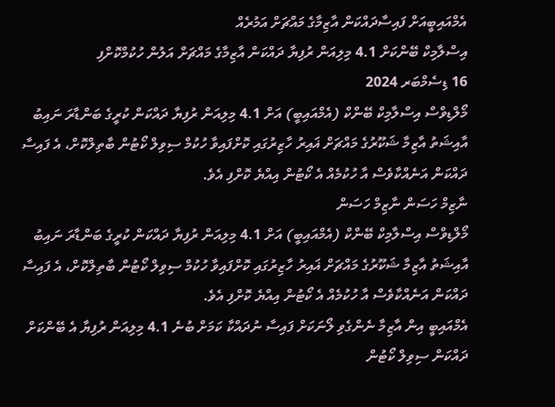އެމްއައިބީއަށް ފައިސާދައްކަން އާޒިމާގެ މައްޗަށް އަމުރެއް
އިސްލާމިކް ބޭންކަށް 4.1 މިލިއަން ރުފިޔާ ދައްކަން އާޒިމާގެ މައްޗަށް އަލުން ހުކުމްކޮށްފި
16 ޑިސެމްބަރ 2024
މޯލްޑިވްސް އިސްލާމިކް ބޭންކް (އެމްއައިބީ) އަށް 4.1 މިލިއަން ރުފިޔާ ދައްކަން ކުރީގެ ބަންޑާރަ ނައިބު އާއިޝަތު އާޒިމާ ޝަކޫރުގެ މައްޗަށް ޣައިރު ހާޒިރުގައި ކޮށްފައިވާ ހުކުމް ސިވިލް ކޯޓުން ބާތިލްކޮށް، އެ ފައިސާ ދައްކަން އަނެއްކާވެސް އާ ހުކުމެއް އެ ކޯޓުން އިއްޔެ ކޮށްފި އެވެ.
ނާޒިމް ހަސަން ނާޒިމް ހަސަން
މޯލްޑިވްސް އިސްލާމިކް ބޭންކް (އެމްއައިބީ) އަށް 4.1 މިލިއަން ރުފިޔާ ދައްކަން ކުރީގެ ބަންޑާރަ ނައިބު އާއިޝަތު އާޒިމާ ޝަކޫރުގެ މައްޗަށް ޣައިރު ހާޒިރުގައި ކޮށްފައިވާ ހުކުމް ސިވިލް ކޯޓުން ބާތިލްކޮށް، އެ ފައިސާ ދައްކަން އަނެއްކާވެސް އާ ހުކުމެއް އެ ކޯޓުން އިއްޔެ ކޮށްފި އެވެ.
އެމްއައިބީ އިން އާޒިމާ ނެންގެވި ލޯނަކަށް ފައިސާ ނުދައްކާ ކަމަށް ބުނެ 4.1 މިލިއަން ރުފިޔާ އެ ބޭންކަށް ދައްކަން ސިވިލް ކޯޓުން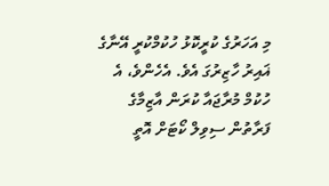މި އަހަރުގެ ކުރީކޮޅު ހުކުމްކުރީ އޭނާގެ ޣައިރު ހާޒިރުގަ އެވެ. އެހެންވެ، އެ ހުކުމް މުރާޖައާ ކުރަން އާޒިމާގެ ފަރާތުން ސިވިލް ކޯޓަށް އޮތީ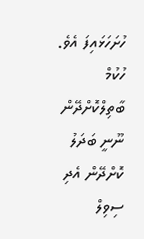ހުށަހަޅައިފަ އެވެ.
ހުކުމް ބާތިލްކޮށްދޭން ނޫނީ ބަދަލު ކޮށްދޭން އެދި ސިވިލް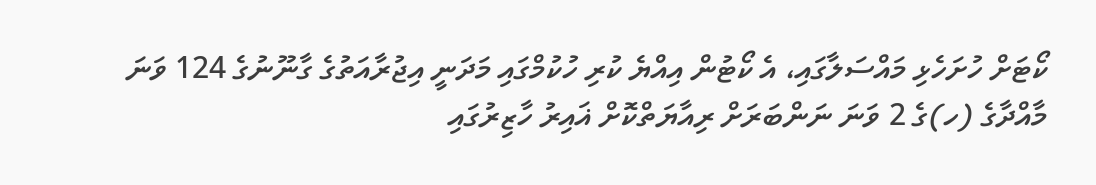ކޯޓަށް ހުށަހެޅި މައްސަލާގައި، އެ ކޯޓުން އިއްޔެ ކުރި ހުކުމްގައި މަދަނީ އިޖުރާއަތުގެ ގާނޫނުގެ 124 ވަނަ މާއްދާގެ (ހ)ގެ 2 ވަނަ ނަންބަރަށް ރިއާޔަތްކޮށް ޣައިރު ހާޒިރުގައި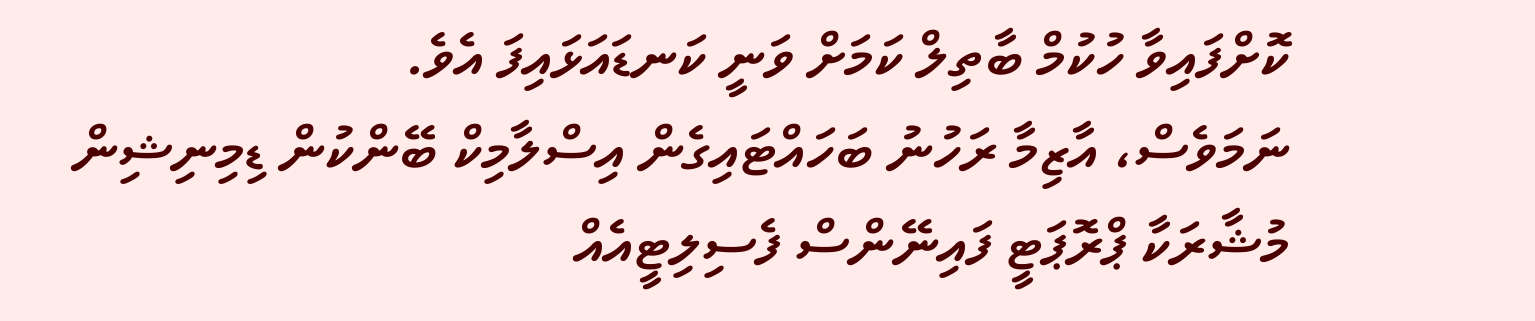ކޮށްފައިވާ ހުކުމް ބާތިލް ކަމަށް ވަނީ ކަނޑައަޅައިފަ އެވެ.
ނަމަވެސް، އާޒިމާ ރަހުނު ބަހައްޓައިގެން އިސްލާމިކް ބޭންކުން ޑިމިނިޝިން މުޝާރަކާ ޕްރޮޕަޓީ ފައިނޭންސް ފެސިލިޓީއެއް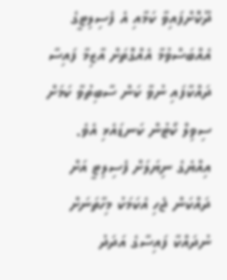ދޫކޮށްފައިވާ ކަމާއި އެ ފެސިލިޓީގެ އެއްބަސްވުމާ އެއްގޮތަށް އާޒިމާ ފައިސާ ދައްކާފައި ނުވާ ކަން ސާބިތުވާ ކަމަށް ސިވިލް ކޯޓުން ކަނޑައެޅި އެވެ.
އިއްޔެގެ ނިޔަލަށް ފެސިލިޓީ އަށް ދައްކަން ޖެހި އެކަމަކު މިހާތަނަށް ނުދައްކާ ފައިސާގެ އަދަދު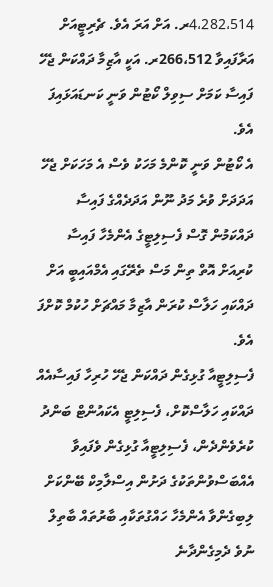4،282،514ރ. އަށް އަރަ އެވެ. ޗެރިޓީއަށް އަރާފައިވާ 266،512ރ. އަކީ އާޒިމާ ދައްކަން ޖެހޭ ފައިސާ ކަމަށް ސިވިލް ކޯޓުން ވަނީ ކަނޑައަޅައިފަ އެވެ.
އެ ކޯޓުން ވަނީ ކޮންމެ މަހަކު ވެސް އެ މަހަކަށް ޖެހޭ އަދަދަށް ވުރެ މަދު ނޫން އަދަދެއްގެ ފައިސާ ދައްކަމުން ގޮސް ފެސިލިޓީގެ އެންމެހާ ފައިސާ ކުރިއަށް އޮތް ތިން މަސް ތެރޭގައި އެމްއައިބީ އަށް ދައްކައި ހަލާސް ކުރަން އާޒިމާ މައްޗަށް ހުކުމް ކޮށްފަ އެވެ.
ފެސިލިޓީއާ ގުޅިގެން ދައްކަން ޖެހޭ ހުރިހާ ފައިސާއެއް ދައްކައި ހަލާސްކޮށް، ފެސިލިޓީ އެކައުންޓް ބަންދު ކުރެވެންދެން، ފެސިލިޓީއާ ގުޅިގެން ވެފައިވާ އެއްބަސްވުންތަކުގެ ދަށުން އިސްލާމިކް ބޭންކަށް ލިބިގެންވާ އެންމެހާ ހައްގުތަކާއި ބާރުތައް ބާތިލް ނުވެ ދެމިގެންދާނެ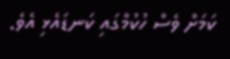ކަމަށް ވެސް ހުކުމްގައި ކަނޑައެޅި އެވެ.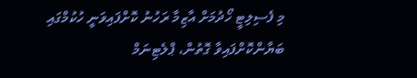މި ފެސިލިޓީ ހޯދުމަށް އާޒިމާ ރަހުނު ކޮށްފައިވަނީ ހުކުމްގައި ބަޔާންކޮށްފައިވާ ގޮތުން، ޕްލެޓިނަމް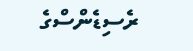ރެސިޑެންސްގެ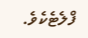ފްލެޓެކެވެ.